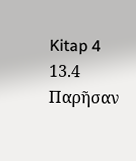Kitap 4
13.4
Παρῆσαν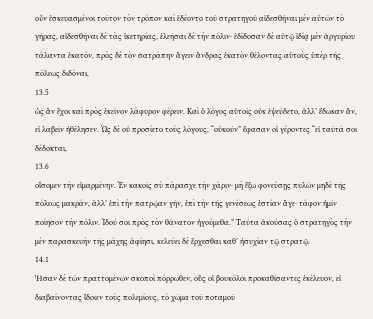οὖν ἐσκευασμένοι τοῦτον τὸν τρόπον καὶ ἐδέοντο τοῦ στρατηγοῦ αἰδεσθῆναι μὲν αὐτῶν τὸ γῆρας, αἰδεσθῆναι δὲ τὰς ἱκετηρίας, ἐλεῆσαι δὲ τὴν πόλιν· ἐδίδοσαν δὲ αὐτῷ ἰδίᾳ μὲν ἀργυρίου τάλαντα ἑκατόν, πρὸς δὲ τὸν σατράπην ἄγειν ἄνδρας ἑκατὸν θέλοντας αὑτοὺς ὑπὲρ τῆς πόλεως διδόναι,
13.5
ὡς ἂν ἔχοι καὶ πρὸς ἐκεῖνον λάφυρον φέρειν. Καὶ ὁ λόγος αὐτοῖς οὐκ ἐψεύδετο, ἀλλ’ ἔδωκαν ἄν, εἰ λαβεῖν ἠθέλησεν. Ὡς δὲ οὐ προσίετο τοὺς λόγους, “οὐκοῦν” ἔφασαν οἱ γέροντες “εἰ ταῦτά σοι δέδοκται,
13.6
οἴσομεν τὴν εἱμαρμένην. Ἐν κακοῖς σὺ πάρασχε τὴν χάριν· μὴ ἔξω φονεύσῃς πυλῶν μηδὲ τῆς πόλεως μακράν, ἀλλ’ ἐπὶ τὴν πατρῴαν γῆν, ἐπὶ τὴν τῆς γενέσεως ἑστίαν ἄγε· τάφον ἡμῖν ποίησον τὴν πόλιν. Ἰδού σοι πρὸς τὸν θάνατον ἡγούμεθα.” Ταῦτα ἀκούσας ὁ στρατηγὸς τὴν μὲν παρασκευὴν τῆς μάχης ἀφίησι, κελεύει δὲ ἔρχεσθαι καθ’ ἡσυχίαν τῷ στρατῷ.
14.1
Ἦσαν δὲ τῶν πραττομένων σκοποὶ πόρρωθεν, οὕς οἱ βουκόλοι προκαθίσαντες ἐκέλευον, εἰ διαβαίνοντας ἴδοιεν τοὺς πολεμίους, τὸ χῶμα τοῦ ποταμοῦ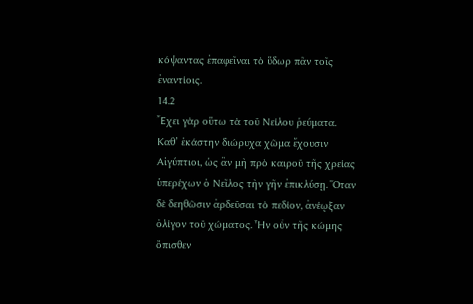κόψαντας ἐπαφεῖναι τὸ ὕδωρ πᾶν τοῖς ἐναντίοις.
14.2
Ἔχει γὰρ οὕτω τὰ τοῦ Νείλου ῥεύματα. Καθ’ ἑκάστην διώρυχα χῶμα ἔχουσιν Αἰγύπτιοι, ὡς ἂν μὴ πρὸ καιροῦ τῆς χρείας ὑπερέχων ὁ Νεῖλος τὴν γῆν ἐπικλύσῃ. Ὅταν δὲ δεηθῶσιν ἀρδεῦσαι τὸ πεδίον, ἀνέῳξαν ὀλίγον τοῦ χώματος. Ἦν οὖν τῆς κώμης ὄπισθεν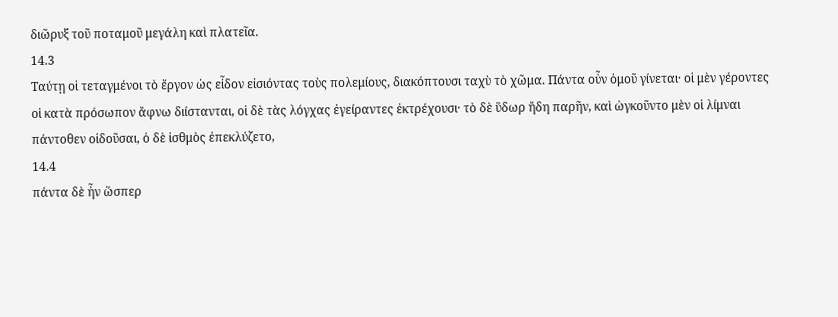διῶρυξ τοῦ ποταμοῦ μεγάλη καὶ πλατεῖα.
14.3
Ταύτῃ οἱ τεταγμένοι τὸ ἔργον ὡς εἶδον εἰσιόντας τοὺς πολεμίους, διακόπτουσι ταχὺ τὸ χῶμα. Πάντα οὖν ὁμοῦ γίνεται· οἱ μὲν γέροντες οἱ κατὰ πρόσωπον ἄφνω διίστανται, οἱ δὲ τὰς λόγχας ἐγείραντες ἐκτρέχουσι· τὸ δὲ ὕδωρ ἤδη παρῆν, καὶ ὠγκοῦντο μὲν οἱ λίμναι πάντοθεν οἰδοῦσαι, ὁ δὲ ἰσθμὸς ἐπεκλύζετο,
14.4
πάντα δὲ ἦν ὥσπερ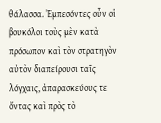θάλασσα. Ἐμπεσόντες οὖν οἱ βουκόλοι τοὺς μὲν κατὰ πρόσωπον καὶ τὸν στρατηγὸν αὐτὸν διαπείρουσι ταῖς λόγχαις, ἀπαρασκεύους τε ὄντας καὶ πρὸς τὸ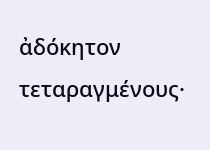ἀδόκητον τεταραγμένους·